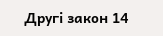Другі закон 14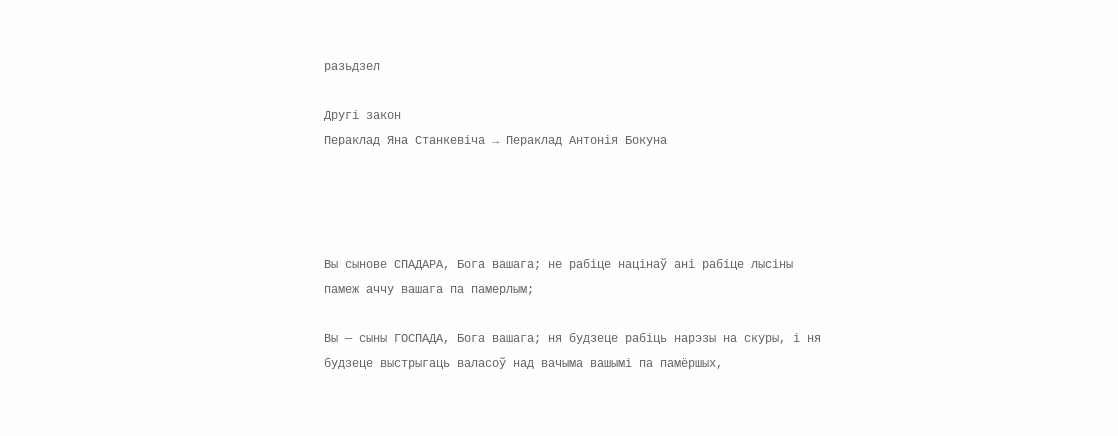разьдзел

Другі закон
Пераклад Яна Станкевіча → Пераклад Антонія Бокуна




Вы сынове СПАДАРА, Бога вашага; не рабіце націнаў ані рабіце лысіны памеж аччу вашага па памерлым;

Вы — сыны ГОСПАДА, Бога вашага; ня будзеце рабіць нарэзы на скуры, і ня будзеце выстрыгаць валасоў над вачыма вашымі па памёршых,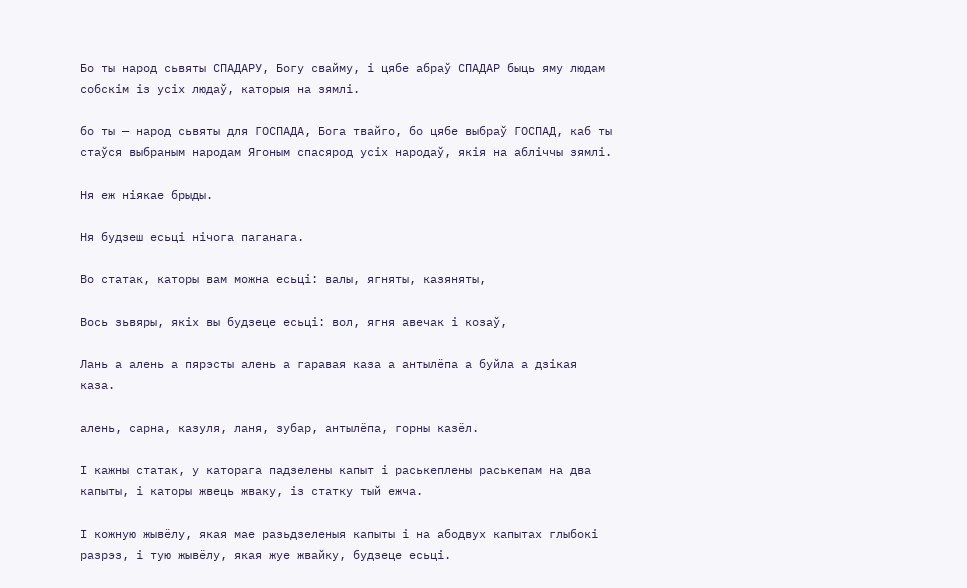Бо ты народ сьвяты СПАДАРУ, Богу свайму, і цябе абраў СПАДАР быць яму людам собскім із усіх людаў, каторыя на зямлі.

бо ты — народ сьвяты для ГОСПАДА, Бога твайго, бо цябе выбраў ГОСПАД, каб ты стаўся выбраным народам Ягоным спасярод усіх народаў, якія на абліччы зямлі.

Ня еж ніякае брыды.

Ня будзеш есьці нічога паганага.

Во статак, каторы вам можна есьці: валы, ягняты, казяняты,

Вось зьвяры, якіх вы будзеце есьці: вол, ягня авечак і козаў,

Лань а алень а пярэсты алень а гаравая каза а антылёпа а буйла а дзікая каза.

алень, сарна, казуля, ланя, зубар, антылёпа, горны казёл.

І кажны статак, у каторага падзелены капыт і раськеплены раськепам на два капыты, і каторы жвець жваку, із статку тый ежча.

І кожную жывёлу, якая мае разьдзеленыя капыты і на абодвух капытах глыбокі разрэз, і тую жывёлу, якая жуе жвайку, будзеце есьці.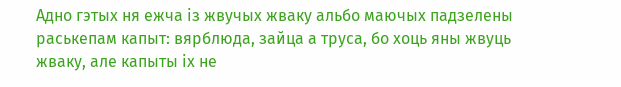Адно гэтых ня ежча із жвучых жваку альбо маючых падзелены раськепам капыт: вярблюда, зайца а труса, бо хоць яны жвуць жваку, але капыты іх не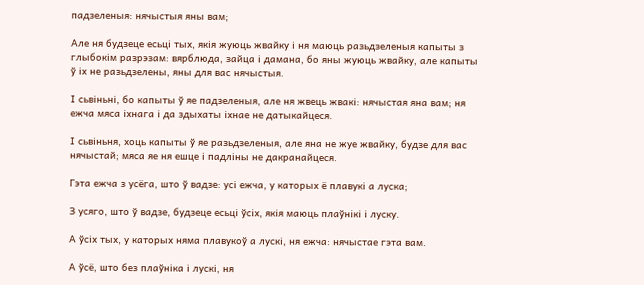падзеленыя: нячыстыя яны вам;

Але ня будзеце есьці тых, якія жуюць жвайку і ня маюць разьдзеленыя капыты з глыбокім разрэзам: вярблюда, зайца і дамана, бо яны жуюць жвайку, але капыты ў іх не разьдзелены, яны для вас нячыстыя.

І сьвіньні, бо капыты ў яе падзеленыя, але ня жвець жвакі: нячыстая яна вам; ня ежча мяса іхнага і да здыхаты іхнае не датыкайцеся.

І сьвіньня, хоць капыты ў яе разьдзеленыя, але яна не жуе жвайку, будзе для вас нячыстай; мяса яе ня ешце і падліны не дакранайцеся.

Гэта ежча з усёга, што ў вадзе: усі ежча, у каторых ё плавукі а луска;

З усяго, што ў вадзе, будзеце есьці ўсіх, якія маюць плаўнікі і луску.

А ўсіх тых, у каторых няма плавукоў а лускі, ня ежча: нячыстае гэта вам.

А ўсё, што без плаўніка і лускі, ня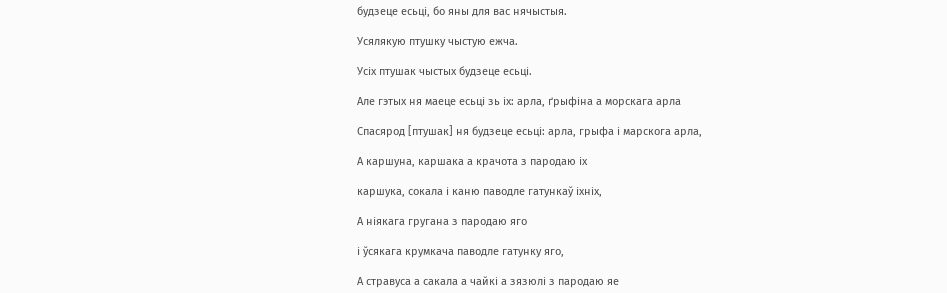будзеце есьці, бо яны для вас нячыстыя.

Усялякую птушку чыстую ежча.

Усіх птушак чыстых будзеце есьці.

Але гэтых ня маеце есьці зь іх: арла, ґрыфіна а морскага арла

Спасярод [птушак] ня будзеце есьці: арла, грыфа і марскога арла,

А каршуна, каршака а крачота з пародаю іх

каршука, сокала і каню паводле гатункаў іхніх,

А ніякага гругана з пародаю яго

і ўсякага крумкача паводле гатунку яго,

А стравуса а сакала а чайкі а зязюлі з пародаю яе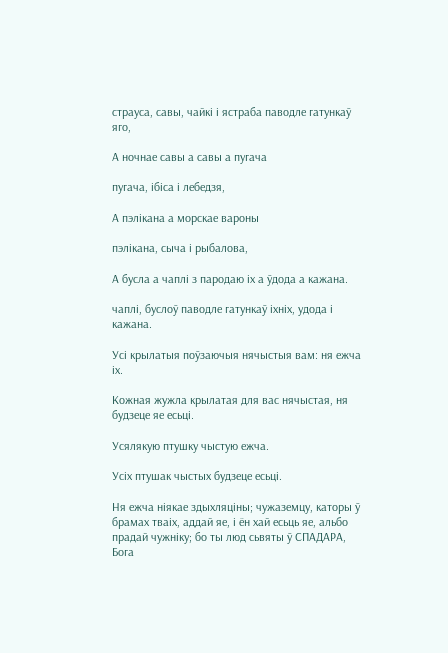страуса, савы, чайкі і ястраба паводле гатункаў яго,

А ночнае савы а савы а пугача

пугача, ібіса і лебедзя,

А пэлікана а морскае вароны

пэлікана, сыча і рыбалова,

А бусла а чаплі з пародаю іх а ўдода а кажана.

чаплі, буслоў паводле гатункаў іхніх, удода і кажана.

Усі крылатыя поўзаючыя нячыстыя вам: ня ежча іх.

Кожная жужла крылатая для вас нячыстая, ня будзеце яе есьці.

Усялякую птушку чыстую ежча.

Усіх птушак чыстых будзеце есьці.

Ня ежча ніякае здыхляціны; чужаземцу, каторы ў брамах тваіх, аддай яе, і ён хай есьць яе, альбо прадай чужніку; бо ты люд сьвяты ў СПАДАРА, Бога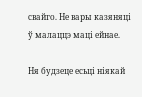свайго. Не вары казяняці ў малаццэ маці ейнае.

Ня будзеце есьці ніякай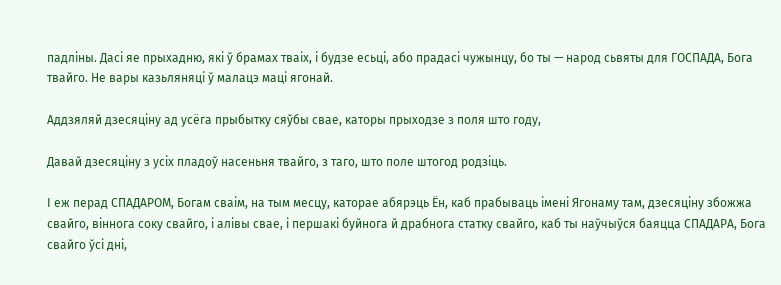падліны. Дасі яе прыхадню, які ў брамах тваіх, і будзе есьці, або прадасі чужынцу, бо ты — народ сьвяты для ГОСПАДА, Бога твайго. Не вары казьляняці ў малацэ маці ягонай.

Аддзяляй дзесяціну ад усёга прыбытку сяўбы свае, каторы прыходзе з поля што году,

Давай дзесяціну з усіх пладоў насеньня твайго, з таго, што поле штогод родзіць.

І еж перад СПАДАРОМ, Богам сваім, на тым месцу, каторае абярэць Ён, каб прабываць імені Ягонаму там, дзесяціну збожжа свайго, віннога соку свайго, і алівы свае, і першакі буйнога й драбнога статку свайго, каб ты наўчыўся баяцца СПАДАРА, Бога свайго ўсі дні,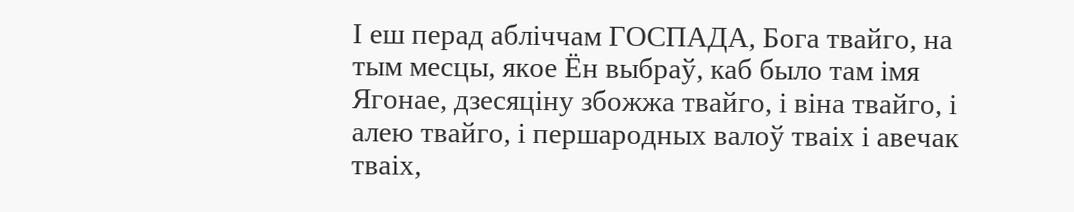І еш перад абліччам ГОСПАДА, Бога твайго, на тым месцы, якое Ён выбраў, каб было там імя Ягонае, дзесяціну збожжа твайго, і віна твайго, і алею твайго, і першародных валоў тваіх і авечак тваіх,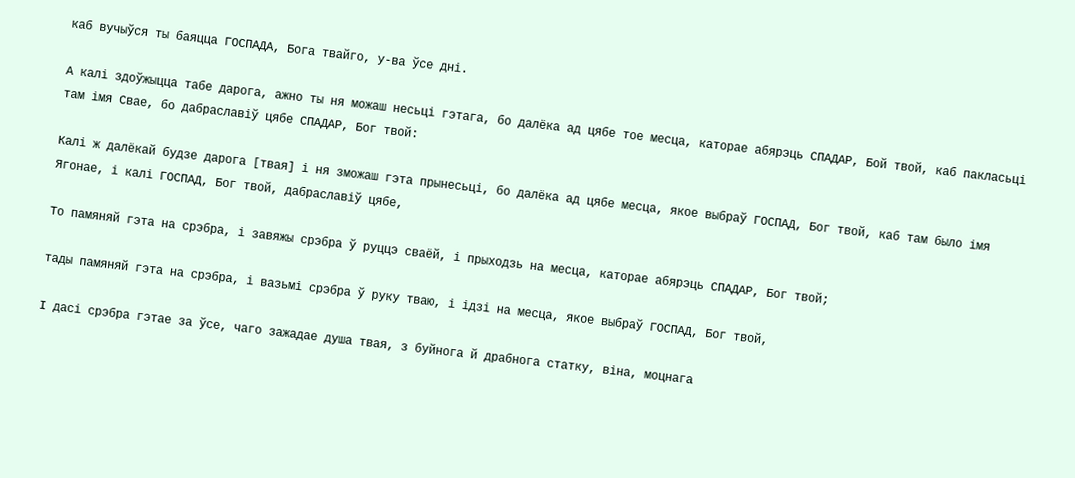каб вучыўся ты баяцца ГОСПАДА, Бога твайго, у-ва ўсе дні.

А калі здоўжыцца табе дарога, ажно ты ня можаш несьці гэтага, бо далёка ад цябе тое месца, каторае абярэць СПАДАР, Бой твой, каб пакласьці там імя Свае, бо дабраславіў цябе СПАДАР, Бог твой:

Калі ж далёкай будзе дарога [твая] і ня зможаш гэта прынесьці, бо далёка ад цябе месца, якое выбраў ГОСПАД, Бог твой, каб там было імя Ягонае, і калі ГОСПАД, Бог твой, дабраславіў цябе,

То памяняй гэта на срэбра, і завяжы срэбра ў руццэ сваёй, і прыходзь на месца, каторае абярэць СПАДАР, Бог твой;

тады памяняй гэта на срэбра, і вазьмі срэбра ў руку тваю, і ідзі на месца, якое выбраў ГОСПАД, Бог твой,

І дасі срэбра гэтае за ўсе, чаго зажадае душа твая, з буйнога й драбнога статку, віна, моцнага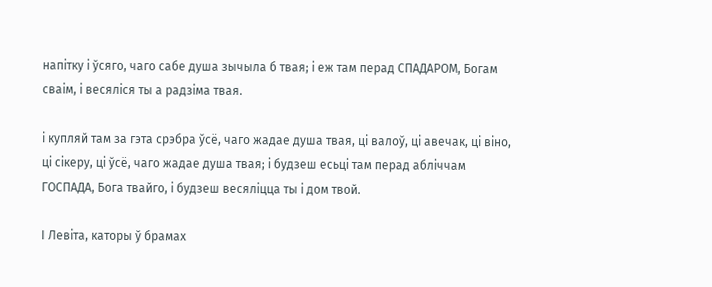напітку і ўсяго, чаго сабе душа зычыла б твая; і еж там перад СПАДАРОМ, Богам сваім, і весяліся ты а радзіма твая.

і купляй там за гэта срэбра ўсё, чаго жадае душа твая, ці валоў, ці авечак, ці віно, ці сікеру, ці ўсё, чаго жадае душа твая; і будзеш есьці там перад абліччам ГОСПАДА, Бога твайго, і будзеш весяліцца ты і дом твой.

І Левіта, каторы ў брамах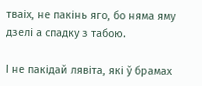тваіх, не пакінь яго, бо няма яму дзелі а спадку з табою.

І не пакідай лявіта, які ў брамах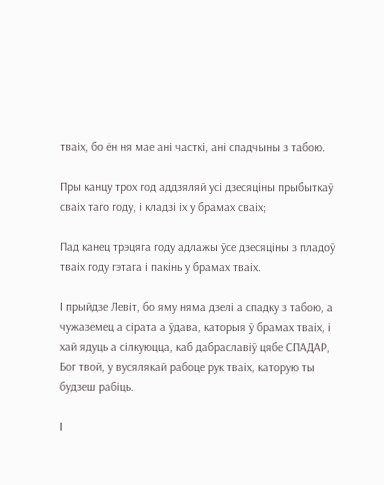тваіх, бо ён ня мае ані часткі, ані спадчыны з табою.

Пры канцу трох год аддзяляй усі дзесяціны прыбыткаў сваіх таго году, і кладзі іх у брамах сваіх;

Пад канец трэцяга году адлажы ўсе дзесяціны з пладоў тваіх году гэтага і пакінь у брамах тваіх.

І прыйдзе Левіт, бо яму няма дзелі а спадку з табою, а чужаземец а сірата а ўдава, каторыя ў брамах тваіх, і хай ядуць а сілкуюцца, каб дабраславіў цябе СПАДАР, Бог твой, у вусялякай рабоце рук тваіх, каторую ты будзеш рабіць.

І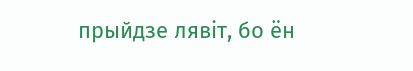прыйдзе лявіт, бо ён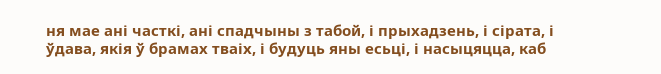ня мае ані часткі, ані спадчыны з табой, і прыхадзень, і сірата, і ўдава, якія ў брамах тваіх, і будуць яны есьці, і насыцяцца, каб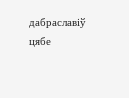дабраславіў цябе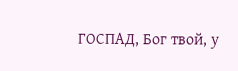ГОСПАД, Бог твой, у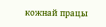кожнай працы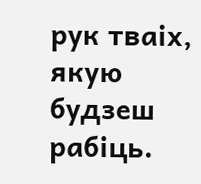рук тваіх, якую будзеш рабіць.